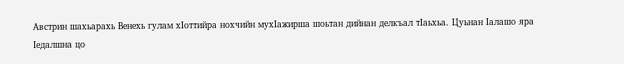Австрин шахьарахь Венехь гулам хIоттийра нохчийн мухIажирша шоьтан дийнан делкъал тIаьхьа. Цуьнан Iалашо яра Iедалшна цо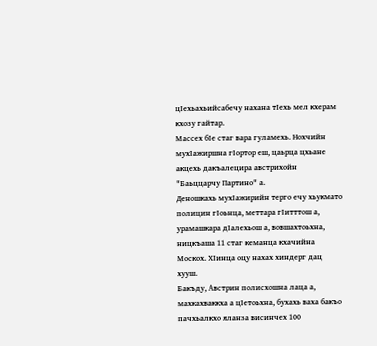цIехьахьийсабечу нахана тIехь мел кхерам кхозу гайтар.
Массех бIе стаг вара гуламехь. Нохчийн мухIажиршна гIортор еш, цаьрца цхьане акцехь дакъалецира австрихойн "Баьццарчу Партино" а.
Деношкахь мухIажирийн терго ечу хьукмато полицин гIоьнца, меттара гIитттош а, урамашкара дIалехьош а, вовшахтоьхна, ницкъаша 11 стаг кеманца кхачийна Москох. ХIинца оцу нахах хиндерг дац хууш.
Бакъду, Австрин полисхошна лаца а, махкахваккха а цIетоьхна, бухахь ваха бакъо пачхьалкхо яланза висинчех 100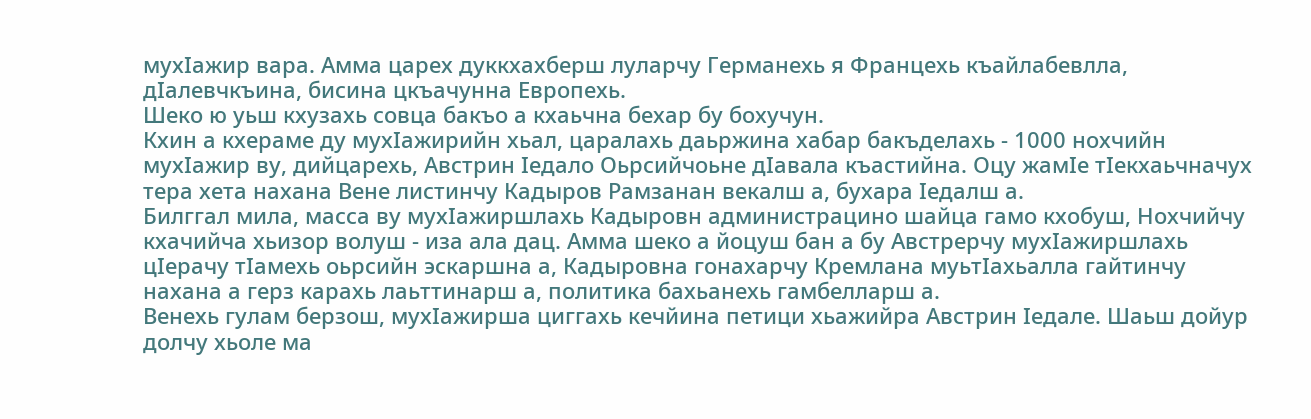мухIажир вара. Амма царех дуккхахберш луларчу Германехь я Францехь къайлабевлла, дIалевчкъина, бисина цкъачунна Европехь.
Шеко ю уьш кхузахь совца бакъо а кхаьчна бехар бу бохучун.
Кхин а кхераме ду мухIажирийн хьал, царалахь даьржина хабар бакъделахь - 1000 нохчийн мухIажир ву, дийцарехь, Австрин Iедало Оьрсийчоьне дIавала къастийна. Оцу жамIе тIекхаьчначух тера хета нахана Вене листинчу Кадыров Рамзанан векалш а, бухара Iедалш а.
Билггал мила, масса ву мухIажиршлахь Кадыровн администрацино шайца гамо кхобуш, Нохчийчу кхачийча хьизор волуш - иза ала дац. Амма шеко а йоцуш бан а бу Австрерчу мухIажиршлахь цIерачу тIамехь оьрсийн эскаршна а, Кадыровна гонахарчу Кремлана муьтIахьалла гайтинчу нахана а герз карахь лаьттинарш а, политика бахьанехь гамбелларш а.
Венехь гулам берзош, мухIажирша циггахь кечйина петици хьажийра Австрин Iедале. Шаьш дойур долчу хьоле ма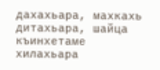дахахьара, махкахь дитахьара, шайца къинхетаме хилахьара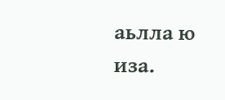аьлла ю иза.